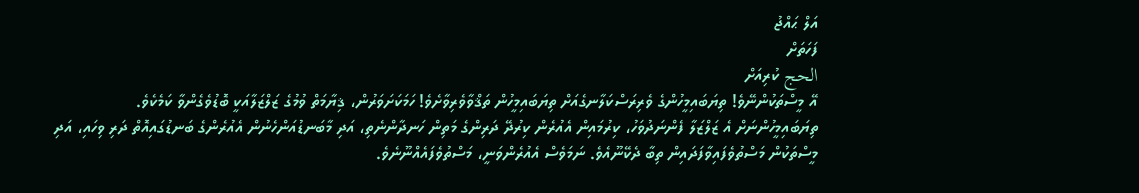އަލް ޙައްޖު
ފަހަތަށް
الحج ކުރިއަށް
އޭ މީސްތަކުންނޭވެ! ތިޔަބައިމީހުންގެ ވެރިރަސްކަލާނގެއަށް ތިޔަބައިމީހުން ތަޤްވާވެރިވާށެވެ! ހަމަކަށަވަރުން، ޤިޔާމަތް ވުމުގެ ޒަލްޒަލާއަކީ ބޮޑުވެގެންވާ ކަމެކެވެ.
ތިޔަބައިމީހުންނަށް އެ ޒަލްޒަލާ ފެންނަދުވަހު، ކިރުމައިން އެއުރެން ކިރުދޭ ދަރިންގެ މަތިން ހަނދާންނެތި، އަދި މާބަނޑުއަންހެނުން އެއުރެންގެ ބަނޑުގައިއޮތް ދަރި ވިހައި، އަދި މީސްތަކުން މަސްތުވެފައިވާފަދައިން ތިބާ ދެކޭނޫއެވެ. ނަމަވެސް އެއުރެންވަނީ، މަސްތުވެފައެއްނޫނެވެ.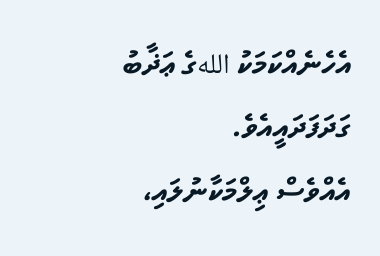އެހެނެއްކަމަކު اللهގެ ޢަޛާބު ގަދަފަދައީއެވެ.
އެއްވެސް ޢިލްމަކާނުލައި،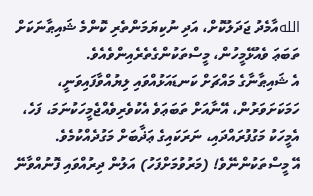اللهއާމެދު ޖަދަލުކޮށް، އަދި ނުކިޔަމަންތެރި ކޮންމެ ޝައިޠާނަކަށް ތަބަޢަ ވެއުޅޭމީހުން، މީސްތަކުންގެތެރެއިންވެއެވެ.
އެ ޝައިޠާނާގެ މައްޗަށް ކަނޑައަޅުއްވައި ލިޔުއްވާފައިވަނީ، ހަމަކަށަވަރުން، އޭނާއަށް ތަބަޢަވެ އެކުވެރިވެއްޖެމީހަކުނަމަ، ފަހެ، އެމީހަކު މަގުފުރައްދައި، ނަރަކައިގެ ޢަޛާބަށް މަގުދެއްކުމެވެ.
އޭ މީސްތަކުންނޭވެ! (މަރުވުމަށްފަހު) އަލުން ދިރުއްވައި ފޮނުއްވާނޭ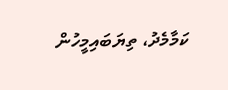ކަމާމެދު، ތިޔަބައިމީހުން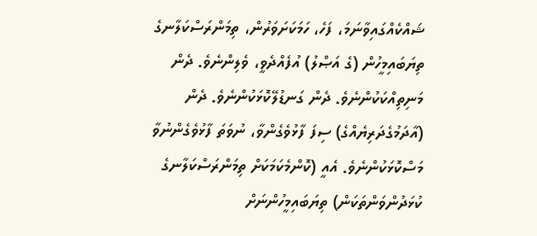ޝައްކެއްގައިވާނަމަ، ފަހެ، ހަމަކަށަވަރުން، ތިމަންރަސްކަލާނގެ ތިޔަބައިމީހުން (ގެ އަޞްލު) އުފެއްދެވީ، ވެލިންނެވެ. ދެން މަނިތިއްކަކުންނެވެ. ދެން ގަނޑުލޭކޮޅަކުންނެވެ. ދެން (އާދަމުގެދަރިޔެއްގެ) ސިފަ ފާޅުވެގެންވާ، ނުވަތަ ފާޅުވެގެންނުވާ މަސްކޮޅަކުންނެވެ. އެއީ (ކޮންމެކަމަކަށް ތިމަންރަސްކަލާނގެ ކުޅަދުންވަންތަކަން) ތިޔަބައިމީހުންނަށް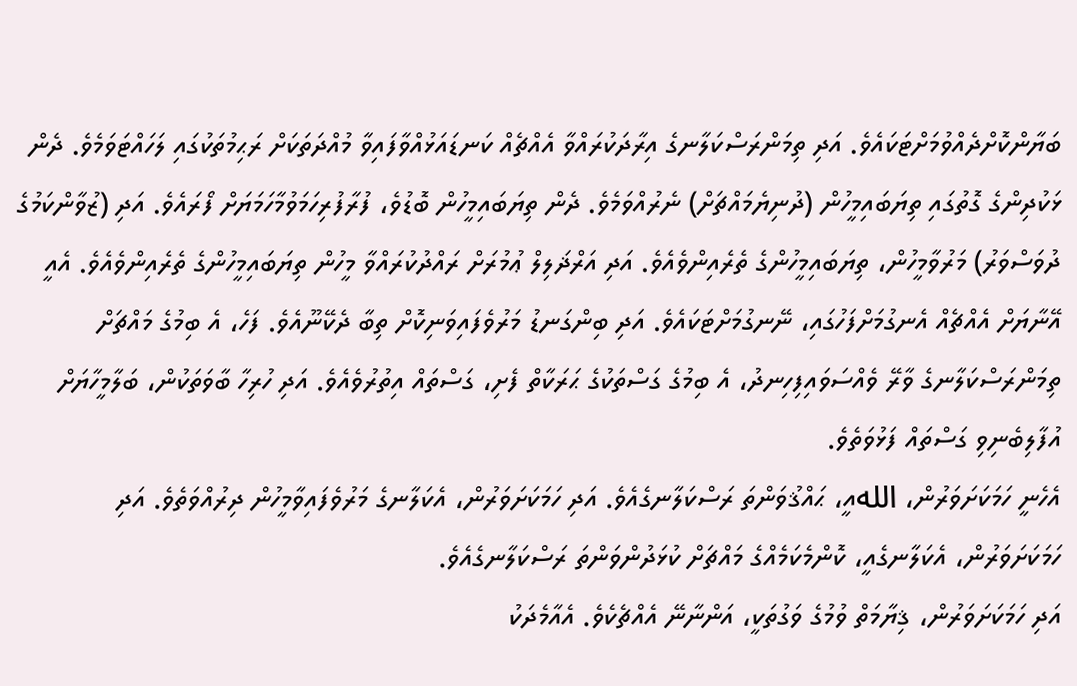ބަޔާންކޮށްދެއްވުމަށްޓަކައެވެ. އަދި ތިމަންރަސްކަލާނގެ އިރާދަކުރައްވާ އެއްޗެއް ކަނޑައަޅުއްވާފައިވާ މުއްދަތަކަށް ރަޙިމުތަކުގައި ލަހައްޓަވަމެވެ. ދެން ޅަކުދިންގެ ގޮތުގައި ތިޔަބައިމީހުން (ދުނިޔެމައްޗަށް) ނެރުއްވަމެވެ. ދެން ތިޔަބައިމީހުން ބޮޑުވެ، ފުރާފުރިހަމަވުމާހަމަޔަށް ފޯރައެވެ. އަދި (ޒުވާންކަމުގެ ދުވަސްވަރު) މަރުވާމީހުން، ތިޔަބައިމީހުންގެ ތެރެއިންވެއެވެ. އަދި އަރްޛަލިލް ޢުމުރަށް ރައްދުކުރައްވާ މީހުން ތިޔަބައިމީހުންގެ ތެރެއިންވެއެވެ. އެއީ އޭނާޔަށް އެއްޗެއް އެނގުމަށްފަހުގައި، ނޭނގުމަށްޓަކައެވެ. އަދި ބިންގަނޑު މަރުވެފައިވަނިކޮށް ތިބާ ދެކޭނޫއެވެ. ފަހެ، އެ ބިމުގެ މައްޗަށް ތިމަންރަސްކަލާނގެ ވާރޭ ވެއްސަވައިފިހިނދު، އެ ބިމުގެ ގަސްތަކުގެ ޙަރަކާތް ފެށި، ގަސްތައް އިތުރުވެއެވެ. އަދި ހުރިހާ ބާވަތަކުން، ބަލާމީހާޔަށް އުފާލިބެނިވި ގަސްތައް ފަޅުވަތެވެ.
އެހެނީ ހަމަކަށަވަރުން، اللهއީ، ޙައްޤުވަންތަ ރަސްކަލާނގެއެވެ. އަދި ހަމަކަށަވަރުން، އެކަލާނގެ މަރުވެފައިވާމީހުން ދިރުއްވަތެވެ. އަދި ހަމަކަށަވަރުން، އެކަލާނގެއީ، ކޮންމެކަމެއްގެ މައްޗަށް ކުޅަދުންވަންތަ ރަސްކަލާނގެއެވެ.
އަދި ހަމަކަށަވަރުން، ޤިޔާމަތް ވުމުގެ ވަގުތަކީ، އަންނާނޭ އެއްޗެކެވެ. އެއާމެދަކު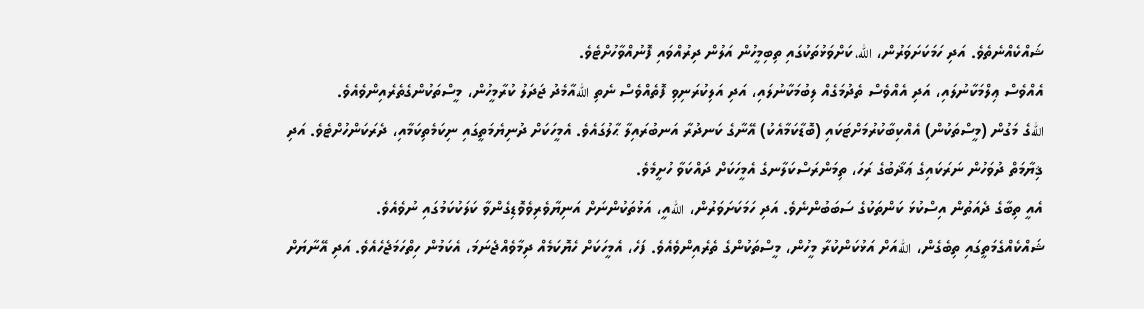ޝައްކެއްނެތެވެ. އަދި ހަމަކަށަވަރުން، الله، ކަށްވަޅުތަކުގައި ތިބިމީހުން އަލުން ދިރުއްވައި ފޮނުއްވާހުށްޓެވެ.
އެއްވެސް ޢިލްމަކާނުލައި، އަދި އެއްވެސް ތެދުމަގެއް ލިބުމަކާނުލައި، އަދި އަލިކުރަނިވި ފޮތެއްވެސް ނެތި اللهއާމެދު ޖަދަލު ކުރާމީހުން، މީސްތަކުންގެތެރެއިންވެއެވެ.
اللهގެ މަގުން (މީސްތަކުން) އެއްކިބާކުރުމަށްޓަކައި (ބޮޑާކަމާއެކު) އޭނާގެ ކަނދުރާ އަނބުރައިލާ ޙާލުގައެވެ. އެމީހަކަށް ދުނިޔެމަތީގައި ނިކަމެތިކަމާއި، ދެރަކަންހުށްޓެވެ. އަދި ޤިޔާމަތް ދުވަހުން ނަރަކައިގެ ޢަޛާބުގެ ރަހަ، ތިމަންރަސްކަލާނގެ އެމީހަކަށް ދައްކަވާ ހުށީމެވެ.
އެއީ ތިބާގެ ދެއަތުން އިސްކުޅަ ކަންތަކުގެ ސަބަބުންނެވެ. އަދި ހަމަކަށަވަރުން، اللهއީ، އަޅުތަކުންނަށް އަނިޔާވެރިވެވޮޑިގެންވާ ކަލަކުކަމުގައި ނުވެއެވެ.
ޝައްކެއްގެމަތީގައި ތިބެގެން، اللهއަށް އަޅުކަންކުރާ މީހުން، މީސްތަކުންގެ ތެރެއިންވެއެވެ. ފަހެ، އެމީހަކަށް ހެޔޮކަމެއް ދިމާވެއްޖެނަމަ، އެކަމުން ހިތްހަމަޖެހެއެވެ. އަދި އޭނާޔަށް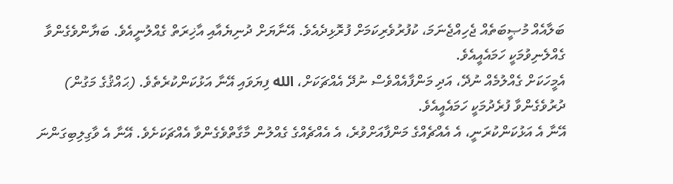ބަލާއެއް މުޞީބަތެއް ޖެހިއްޖެނަމަ، ކުފުރުވެރިކަމަށް ފުރޮޅިދެއެވެ. އޭނާޔަށް ދުނިޔެއާއި އާޚިރަތް ގެއްލުނީއެވެ. ބަޔާންވެގެންވާ ގެއްލެނިވުމަކީ ހަމައެއީއެވެ.
އެމީހަކަށް ގެއްލުމެއް ނުދޭ، އަދި މަންފާއެއްވެސް ނުދޭ އެއްޗަކަށް، الله ފިޔަވައި އޭނާ އަޅުކަންކުރެތެވެ. (ޙައްޤުގެ މަގުން) ދުރުވެގެންވާ ފުރެދުމަކީ ހަމައެއީއެވެ.
އޭނާ އެ އަޅުކަންކުރަނީ، އެ އެއްޗެއްގެ މަންފާއަށްވުރެ، އެ އެއްޗެއްގެ ގެއްލުން މާގާތްވެގެންވާ އެއްޗަކަށެވެ. އޭނާ އެ ވާގިލިބިގަންނަ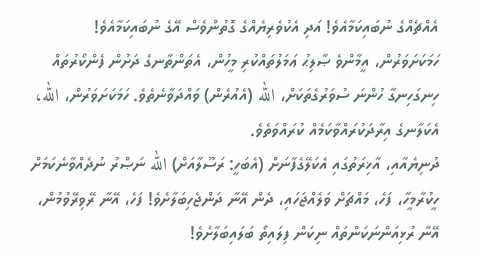އެއްޗެއްގެ ނުބައިކަމާއެވެ! އަދި އެކުވެރިޔެއްގެ ގޮތުންވެސް އޭގެ ނުބައިކަމާއެވެ!
ހަމަކަށަވަރުން، އީމާންވެ ޞާލިޙު ޢަމަލުތައްކުރި މީހުން، އެތަންތާނގެ ދަށުން ފެންކޯރުތައް ހިނގަހިނގާ ހުންނަ ސުވަރުގެތަކަށް، الله (އެއުރެން) ވައްދަވާނެތެވެ. ހަމަކަށަވަރުން، الله، އެކަލާނގެ އިރާދަކުރައްވާކަމެއް ކުރައްވަތެވެ.
ދުނިޔެއާއި، އާޚިރަތުގައި އެކަލޭގެފާނަށް (އެބަހީ: ރަސޫލާއަށް) الله ނަޞްރު ނުދެއްވާނެކަމަށް ހީކުރާމީހާ، ފަހެ، މައްޗަށް ވަލެއްޖަހައި، ދެން އޭނާ ދަންޖެހިބަލާށެވެ! ފަހެ، އޭނާ ރޭވިރޭވުމުން، އޭނާ ރުޅިއަންނަކަންތައް ނިކަން ފިލައިތޯ ބަލައިބަލާށެވެ!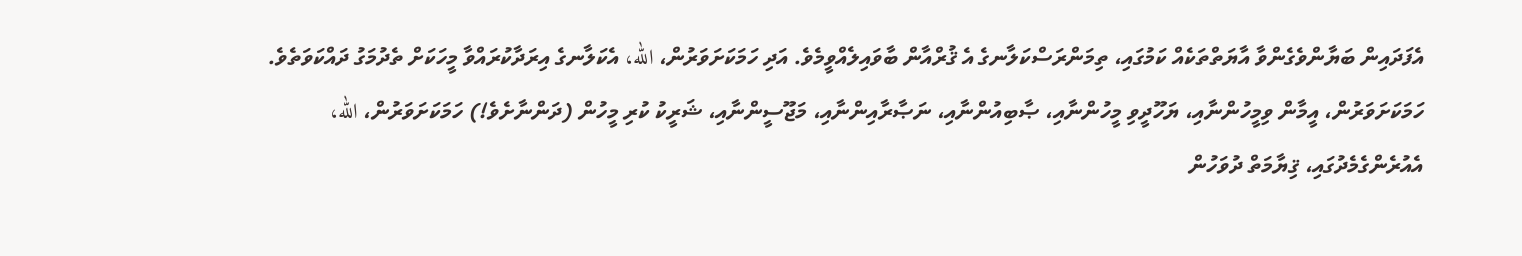އެފަދައިން ބަޔާންވެގެންވާ އާޔަތްތަކެއް ކަމުގައި، ތިމަންރަސްކަލާނގެ އެ ޤުރްއާން ބާވައިލެއްވީމެވެ. އަދި ހަމަކަށަވަރުން، الله، އެކަލާނގެ އިރަދާކުރައްވާ މީހަކަށް ތެދުމަގު ދައްކަވަތެވެ.
ހަމަކަށަވަރުން، އީމާން ވިމީހުންނާއި، ޔަހޫދީވި މީހުންނާއި، ޞާބިއުންނާއި، ނަޞާރާއިންނާއި، މަޖޫސީންނާއި، ޝަރީކު ކުރި މީހުން (ދަންނާށެވެ!) ހަމަކަށަވަރުން، الله، އެއުރެންގެމެދުގައި، ޤިޔާމަތް ދުވަހުން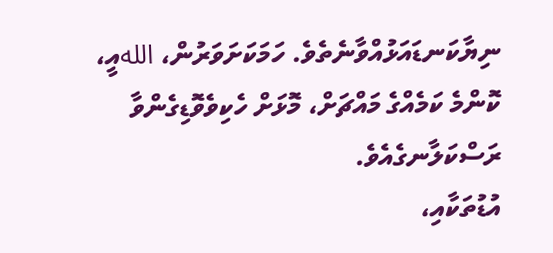ނިޔާކަނޑައަޅުއްވާނެތެވެ. ހަމަކަށަވަރުން، اللهއީ، ކޮންމެ ކަމެއްގެ މައްޗަށް، މޮޅަށް ހެކިވެވޮޑިގެންވާ ރަސްކަލާނގެއެވެ.
އުޑުތަކާއި،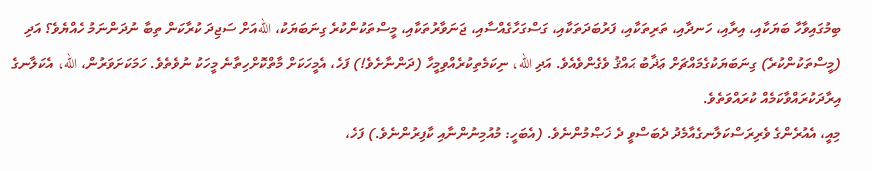ބިމުގައިވާހާ ބަޔަކާއި، އިރާއި، ހަނދާއި، ތަރިތަކާއި، ފަރުބަދަތަކާއި، ގަސްގަހާގެއްސާއި، ޖަނަވާރުތަކާއި، މީސްތަކުންކުރެ ގިނަބަޔަކު، اللهއަށް ސަޖިދަ ކުރާކަން ތިބާ ނުދަންނަމު ހެއްޔެވެ؟ އަދި (މީސްތަކުންކުރެ) ގިނަބަޔަކުގެމައްޗަށް ޢަޛާބު ޙައްޤު ވެގެންވެއެވެ. އަދި الله، ނިކަމެތިކުރެއްވިމީހާ (ދަންނާށެވެ!) ފަހެ، އެމީހަކަށް މާތްކޮށްހިތާނެ މީހަކު ނުވެތެވެ. ހަމަކަށަވަރުން، الله، އެކަލާނގެ އިރާދަކުރައްވާކަމެއް ކުރައްވަތެވެ.
މިއީ، އެއުރެންގެ ވެރިރަސްކަލާނގެއާމެދު ދެބަސްވީ ދެ ޚަޞްމުންނެވެ. (އެބަހީ: މުއުމިނުންނާއި ކާފިރުންނެވެ.) ފަހެ،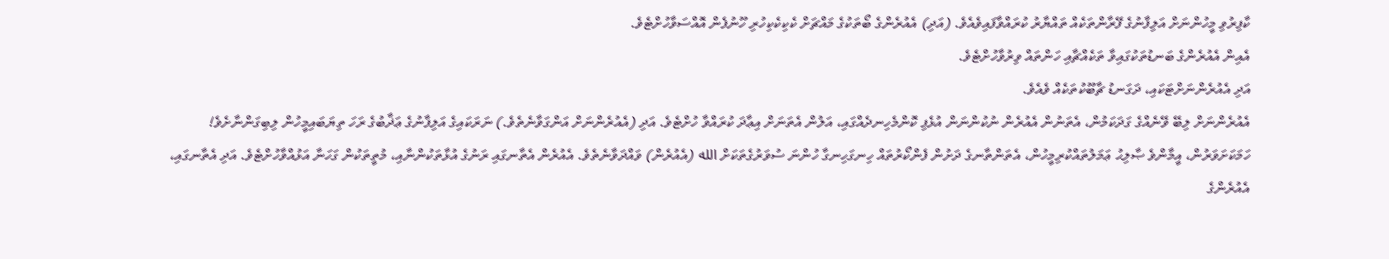ކާފިރުވި މީހުންނަށް އަލިފާނުގެ ފޭރާންތަކެއް ތައްޔާރު ކުރައްވާފައިވެއެވެ. (އަދި) އެއުރެންގެ ބޯތަކުގެ މައްޗަށް ކެކިކެކިހުރި ހޫނުފެން އޮއްސަވާހުށްޓެވެ.
އެއިން އެއުރެންގެ ބަނޑުތަކުގައިވާ ތަކެއްޗާއި ހަންތައް ވިރުވާހުށްޓެވެ.
އަދި އެއުރެންނަށްޓަކައި، ދަގަނޑު ޗާބޫކުތަކެއް ވެއެވެ.
އެއުރެންނަށް ލިބޭ ވޭނެއްގެ ގަދަކަމުން، އެތަނުން އެއުރެން ނުކުންނަން އުޅެފި ކޮންމެހިނދެއްގައި، އަލުން އެތަނަށް އިޢާދަ ކުރައްވާ ހުށްޓެވެ. އަދި (އެއުރެންނަށް އަންގަވާނެތެވެ.) ނަރަކައިގެ އަލިފާނުގެ ޢަޛާބުގެ ރަހަ ތިޔަބައިމީހުން ލިބިގަންނާށެވެ!
ހަމަކަށަވަރުން، އީމާންވެ ޞާލިޙު ޢަމަލުތައްކުރިމީހުން، އެތަންތާނގެ ދަށުން ފެންކޯރުތައް ހިނގަހިނގާ ހުންނަ ސުވަރުގެތަކަށް الله (އެއުރެން) ވައްދަވާނެތެވެ. އެއުރެން އެތާނގައި ރަނުގެ އުޅާތަކުންނާއި، މުތީތަކުން ގަހަނާ އަޅުއްވާހުށްޓެވެ. އަދި އެތާނގައި، އެއުރެންގެ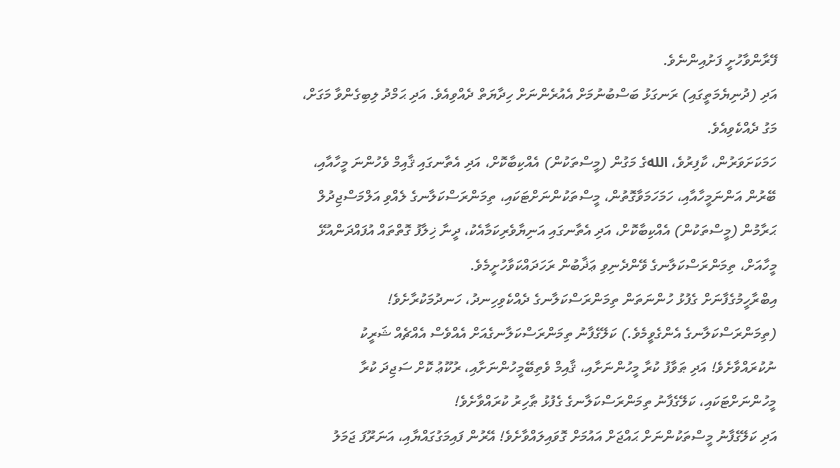ފޭރާންވާހުށީ ފަށުއިންނެވެ.
އަދި (ދުނިޔެމަތީގައި) ރަނގަޅު ބަސްބުނުމަށް އެއުރެންނަށް ހިދާޔަތް ދެއްވިއެވެ. އަދި ޙަމްދު ލިބިގެންވާ މަގަށް، މަގު ދެއްކެވިއެވެ.
ހަމަކަށަވަރުން، ކާފިރުވެ، اللهގެ މަގުން (މީސްތަކުން) އެއްކިބާކޮށް، އަދި އެތާނގައި ޤާއިމް ވެހުންނަ މީހާއާއި، ބޭރުން އަންނަމީހާއާއި، ހަމަހަމަވާގޮތުން، މީސްތަކުންނަށްޓަކައި، ތިމަންރަސްކަލާނގެ ލެއްވި އަލްމަސްޖިދުލް ޙަރާމުން (މީސްތަކުން) އެއްކިބާކޮށް، އަދި އެތާނގައި އަނިޔާވެރިކަމާއެކު، ދީނާ ޚިލާފު ގޮތްތައް އުފައްދަންއުޅޭ މީހާއަށް، ތިމަންރަސްކަލާނގެ ވޭންދެނިވި ޢަޛާބުން ރަހަދައްކަވާހުށީމެވެ.
އިބްރާހީމުގެފާނަށް ގެފުޅު ހުންނަތަން ތިމަންރަސްކަލާނގެ ދެއްކެވިހިނދު، ހަނދުމަކުރާށެވެ! (ތިމަންރަސްކަލާނގެ އެންގެވީމެވެ.) ކަލޭގެފާނު ތިމަންރަސްކަލާނގެއަށް އެއްވެސް އެއްޗެއް ޝަރީކު ނުކުރައްވާށެވެ! އަދި ޠަވާފު ކުރާ މީހުންނަށާއި، ޤާއިމް ވެތިބޭމީހުންނަށާއި، ރުކޫޢު ކޮށް ސަޖިދަ ކުރާ މީހުންނަށްޓަކައި، ކަލޭގެފާނު ތިމަންރަސްކަލާނގެ ގެފުޅު ޠާހިރު ކުރައްވާށެވެ!
އަދި ކަލޭގެފާނު މީސްތަކުންނަށް ޙައްޖަށް އައުމަށް ގޮވައިލައްވާށެވެ! އޭރުން ފައިމަގުގައްޔާއި، އަނަރޫފަ ޖަމަލު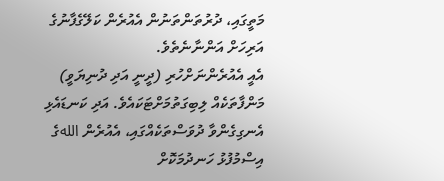މަތީގައި، ދުރުތަންތަނުން އެއުރެން ކަލޭގެފާނުގެ އަރިހަށް އަންނާނެތެވެ.
އެއީ އެއުރެންނަށްހުރި (ދީނީ އަދި ދުނިޔަވީ) މަންފާތަކެއް ލިބިގަތުމަށްޓަކައެވެ. އަދި ކަނޑައެޅި އެނގިގެންވާ ދުވަސްތަކެއްގައި، އެއުރެން اللهގެ އިސްމުފުޅު ހަނދުމަކޮށް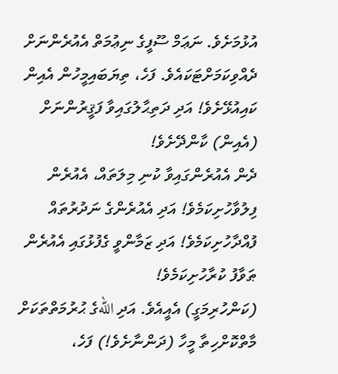އުޅުމަށެވެ. ނަޢަމް ސޫފީގެ ނިޢުމަތް އެއުރެންނަށް ދެއްވިކަމަށްޓަކައެވެ. ފަހެ، ތިޔަބައިމީހުން އެއިން ކައިއުޅޭށެވެ! އަދި ދަތިޙާލުގައިވާ ފަޤީރުންނަށް (އެއިން) ކާންދޭށެވެ!
ދެން އެއުރެންގައިވާ ކުނި މިލަތައް، އެއުރެން ފިލުވާހުށިކަމެވެ! އަދި އެއުރެންގެ ނަދުރުތައް ފުއްދާހުށިކަމެވެ! އަދި ޒަމާންވީ ގެފުޅުގައި އެއުރެން ޠަވާފު ކުރާހުށިކަމެވެ!
(ކަންހުރިމަގީ) އެއީއެވެ. އަދި اللهގެ ޙުރުމަތްތަކަށް މާތްކޮށްހިތާ މީހާ (ދަންނާށެވެ!) ފަހެ،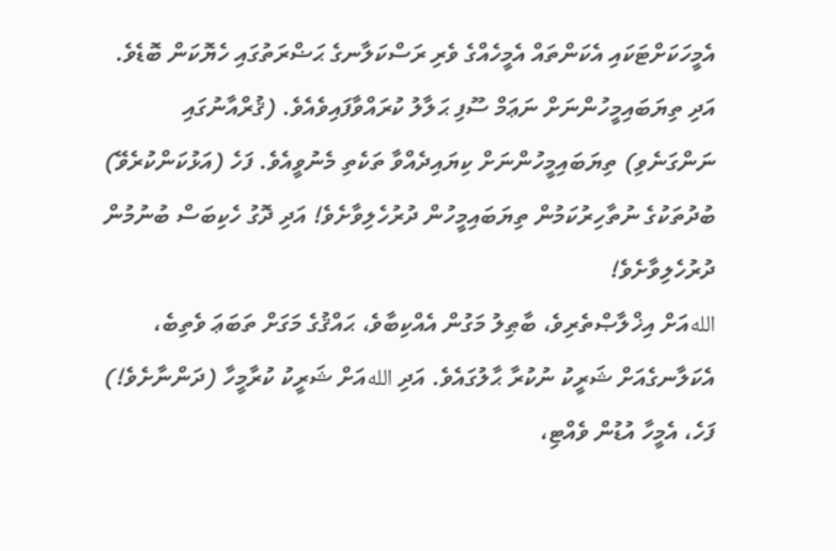އެމީހަކަށްޓަކައި އެކަންތައް އެމީހެއްގެ ވެރި ރަސްކަލާނގެ ޙަޟްރަތުގައި ހެޔޮކަން ބޮޑެވެ. އަދި ތިޔަބައިމީހުންނަށް ނަޢަމް ސޫފި ޙަލާލު ކުރައްވާފައިވެއެވެ. (ޤުރްއާނުގައި ނަންގަނެވި) ތިޔަބައިމީހުންނަށް ކިޔައިދެއްވާ ތަކެތި މެނުވީއެވެ. ފަހެ (އަޅުކަންކުރެވޭ) ބުދުތަކުގެ ނުތާހިރުކަމުން ތިޔަބައިމީހުން ދުރުހެލިވާށެވެ! އަދި ދޮގު ހެކިބަސް ބުނުމުން ދުރުހެލިވާށެވެ!
اللهއަށް އިޚްލާޞްތެރިވެ، ބާޠިލު މަގުން އެއްކިބާވެ، ޙައްޤުގެ މަގަށް ތަބަޢަ ވެތިބެ، އެކަލާނގެއަށް ޝަރީކު ނުކުރާ ޙާލުގައެވެ. އަދި اللهއަށް ޝަރީކު ކުރާމީހާ (ދަންނާށެވެ!) ފަހެ، އެމީހާ އުޑުން ވެއްޓި،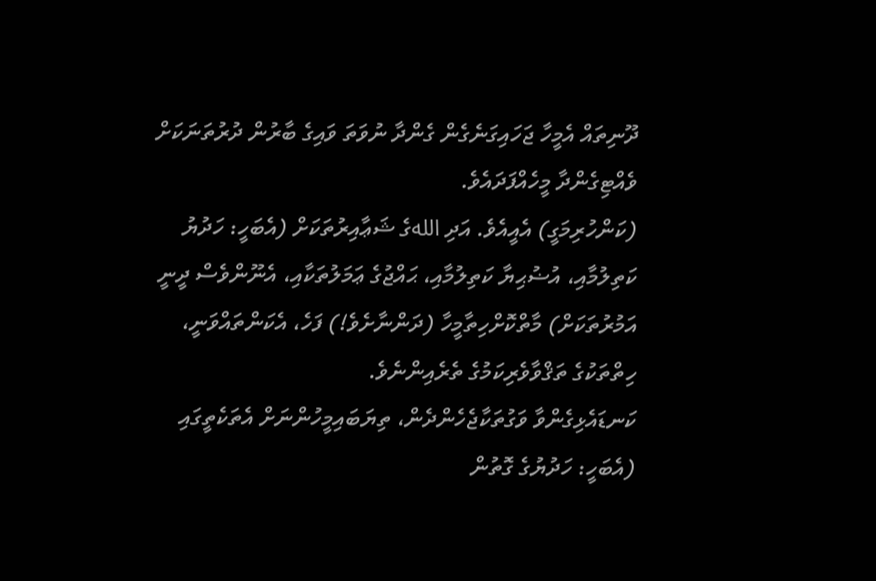ދޫނިތައް އެމީހާ ޖަހައިގަނެގެން ގެންދާ ނުވަތަ ވައިގެ ބާރުން ދުރުތަނަކަށް ވެއްޓިގެންދާ މީހެއްފަދައެވެ.
(ކަންހުރިމަގީ) އެއީއެވެ. އަދި اللهގެ ޝަޢާއިރުތަކަށް (އެބަހީ: ހަދުޔު ކަތިލުމާއި، އުޟުޙިޔާ ކަތިލުމާއި، ޙައްޖުގެ ޢަމަލުތަކާއި، އެނޫންވެސް ދީނީ އަމުރުތަކަށް) މާތްކޮށްހިތާމީހާ (ދަންނާށެވެ!) ފަހެ، އެކަންތައްވަނީ، ހިތްތަކުގެ ތަޤްވާވެރިކަމުގެ ތެރެއިންނެވެ.
ކަނޑައެޅިގެންވާ ވަގުތަކާޖެހެންދެން، ތިޔަބައިމީހުންނަށް އެތަކެތީގައި (އެބަހީ: ހަދުޔުގެ ގޮތުން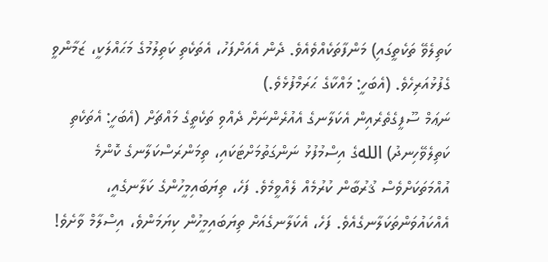ކަތިލެވޭ ތަކެތީގައި) މަންފާތަކެއްވެއެވެ. ދެން އެއަށްފަހު، އެތަކެތި ކަތިލުމުގެ މަޙައްލަކީ، ޒަމާންވީ ގެފުޅުއަރިހެވެ. (އެބަހީ: މައްކާގެ ޙަރަމްފުޅެވެ.)
ނަޢަމް ސޫފީގެތެރެއިން އެކަލާނގެ އެއުރެންނަށް ދެއްވި ތަކެތީގެ މައްޗަށް (އެބަހީ: އެތަކެތި ކަތިލެވޭހިނދު) اللهގެ އިސްމުފުޅު ނަންގަތުމަށްޓަކައި، ތިމަންރަސްކަލާނގެ ކޮންމެ އުއްމަތަކަށްވެސް ޤުރުބާން ކުރުމެއް ލެއްވީމެވެ. ފަހެ، ތިޔަބައިމީހުންގެ ކަލާނގެއީ، އެއްކައުވަންތަކަލާނގެއެވެ. ފަހެ، އެކަލާނގެއަށް ތިޔަބައިމީހުން ކިޔަމަންވެ، އިސްލާމް ވާށެވެ!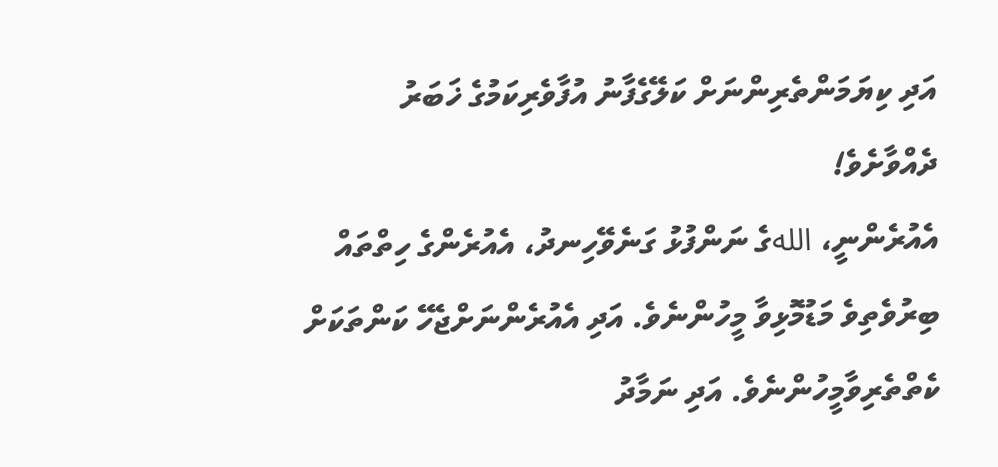އަދި ކިޔަމަންތެރިންނަށް ކަލޭގެފާނު އުފާވެރިކަމުގެ ޚަބަރު ދެއްވާށެވެ!
އެއުރެންނީ، اللهގެ ނަންފުޅު ގަނެވޭހިނދު، އެއުރެންގެ ހިތްތައް ބިރުވެތިވެ މަޑުމޮޅިވާ މީހުންނެވެ. އަދި އެއުރެންނަށްޖެހޭ ކަންތަކަށް ކެތްތެރިވާމީހުންނެވެ. އަދި ނަމާދު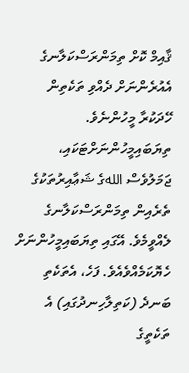ޤާއިމް ކޮށް ތިމަންރަސްކަލާނގެ އެއުރެންނަށް ދެއްވި ތަކެތިން ހޭދަކުރާ މީހުންނެވެ.
ތިޔަބައިމީހުންނަށްޓަކައި، ޖަމަލުވެސް اللهގެ ޝަޢާއިރުތަކުގެ ތެރެއިން ތިމަންރަސްކަލާނގެ ލެއްވީމެވެ. އޭގައި ތިޔަބައިމީހުންނަށް ހެޔޮކަމެއްވެއެވެ. ފަހެ، އެތަކެތި ބަނދެ (ކަތިލާހިނދުގައި) އެ ތަކެތީގެ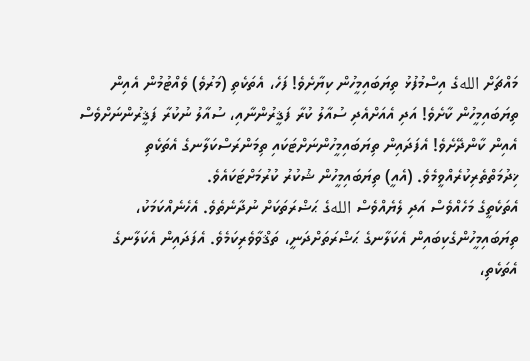މައްޗަށް اللهގެ އިސްމުފުޅު ތިޔަބައިމީހުން ކިޔާށެވެ! ފަހެ، އެތަކެތި (މަރުވެ) ވެއްޓުމުން އެއިން ތިޔަބައިމީހުން ކާށެވެ! އަދި އެއަށްއެދި ސުއާލު ކުރާ ފަޤީރުންނާއި، ސުއާލު ނުކުރާ ފަޤީރުންނަށްވެސް އެއިން ކާންދޭށެވެ! އެފަދައިން ތިޔަބައިމީހުންނަށްޓަކައި ތިމަންރަސްކަލާނގެ އެތަކެތި ޚިދުމަތްތެރިކުރެއްވީމެވެ. (އެއީ) ތިޔަބައިމީހުން ޝުކުރު ކުރުމަށްޓަކައެވެ.
އެތަކެތީގެ މަހެއްވެސް އަދި ލެޔެއްވެސް اللهގެ ޙަޟްރަތަކަށް ނުދާނެތެވެ. އެހެނެއްކަމަކު، ތިޔަބައިމީހުންގެކިބައިން އެކަލާނގެ ޙަޟްރަތަށްދަނީ، ތަޤްވާވެރިކަމެވެ. އެފަދައިން އެކަލާނގެ އެތަކެތި،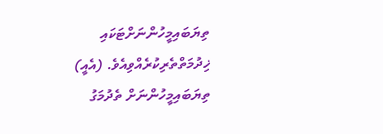ތިޔަބައިމީހުންނަށްޓަކައި ޚިދުމަތްތެރިކުރެއްވިއެވެ. (އެއީ) ތިޔަބައިމީހުންނަށް ތެދުމަގު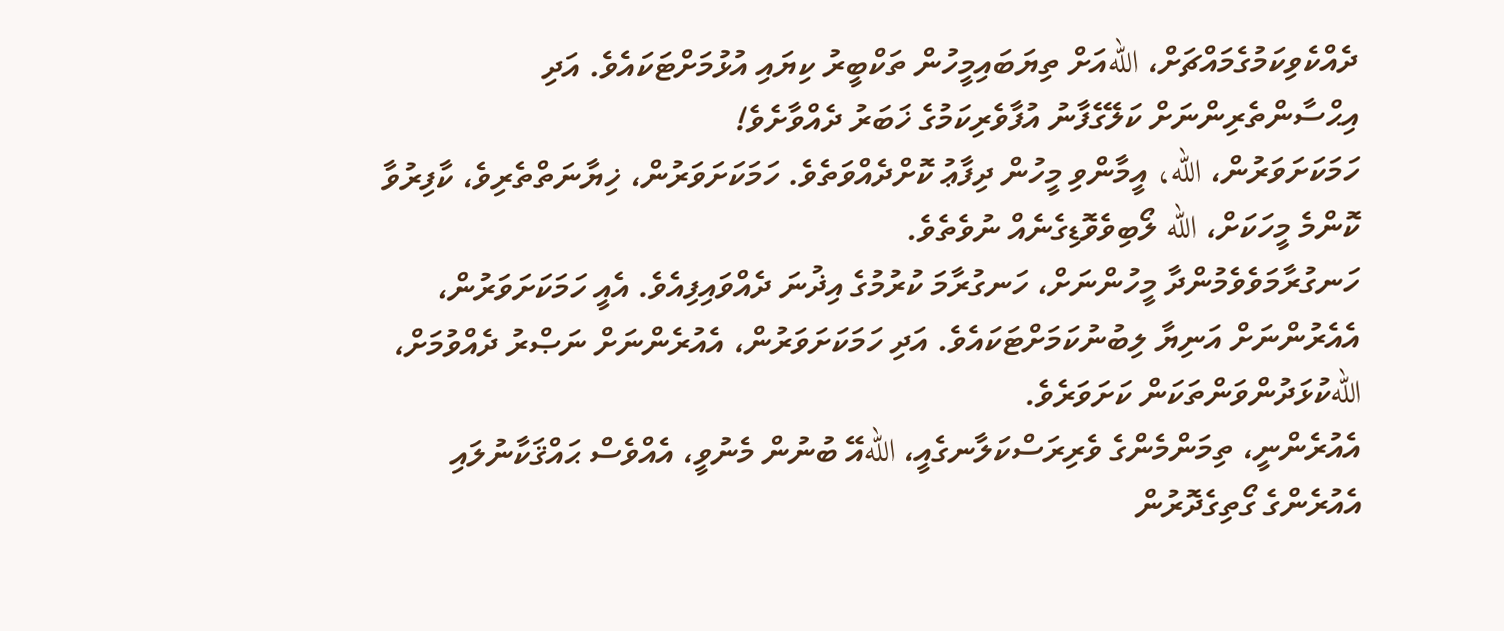ދެއްކެވިކަމުގެމައްޗަށް، اللهއަށް ތިޔަބައިމީހުން ތަކްބީރު ކިޔައި އުޅުމަށްޓަކައެވެ. އަދި އިޙްސާންތެރިންނަށް ކަލޭގެފާނު އުފާވެރިކަމުގެ ޚަބަރު ދެއްވާށެވެ!
ހަމަކަށަވަރުން، الله، އީމާންވި މީހުން ދިފާޢު ކޮށްދެއްވަތެވެ. ހަމަކަށަވަރުން، ޚިޔާނަތްތެރިވެ، ކާފިރުވާ ކޮންމެ މީހަކަށް، الله ލޯބިވެވޮޑިގެނެއް ނުވެތެވެ.
ހަނގުރާމަވެވެމުންދާ މީހުންނަށް، ހަނގުރާމަ ކުރުމުގެ އިޛުނަ ދެއްވައިފިއެވެ. އެއީ ހަމަކަށަވަރުން، އެއެރުންނަށް އަނިޔާ ލިބުނުކަމަށްޓަކައެވެ. އަދި ހަމަކަށަވަރުން، އެއުރެންނަށް ނަޞްރު ދެއްވުމަށް، اللهކުޅަދުންވަންތަކަން ކަށަވަރެވެ.
އެއުރެންނީ، ތިމަންމެންގެ ވެރިރަސްކަލާނގެއީ، اللهއޭ ބުނުން މެނުވީ، އެއްވެސް ޙައްޤަކާނުލައި އެއުރެންގެ ގޯތިގެދޮރުން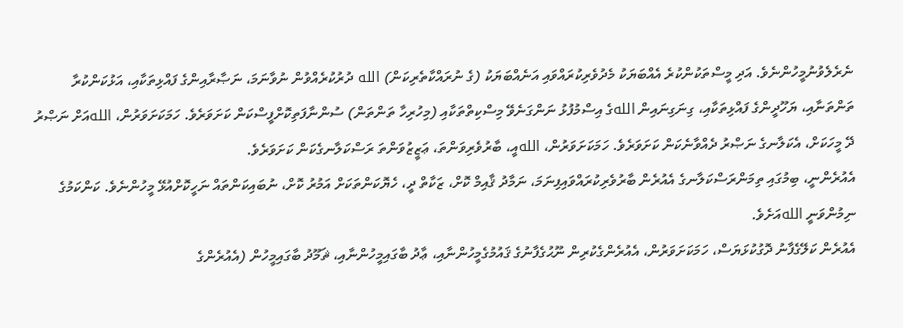ނެރެލެވުނުމީހުންނެވެ. އަދި މީސްތަކުންކުރެ އެއްބަޔަކު މެދުވެރިކުރައްވައި އަނެއްބަޔަކު (ގެ ނުރައްކާތެރިކަން) الله ދުރުކުރެއްވުން ނުވާނަމަ، ނަޞާރާއިންގެ ފައްޅިތަކާއި، އަޅުކަންކުރާ ތަންތަނާއި، ޔަހޫދީންގެ ފައްޅިތަކާއި، ގިނަގިނައިން اللهގެ އިސްމުފުޅު ނަންގަނެވޭ މިސްކިތްތަކާއި (މިހުރިހާ ތަންތަން) ސުންނާފަތިކޮށްފީސްކަން ކަށަވަރެވެ. ހަމަކަށަވަރުން، اللهއަށް ނަޞްރު ދޭ މީހަކަށް، އެކަލާނގެ ނަޞްރު ދެއްވާނެކަން ކަށަވަރެވެ. ހަމަކަށަވަރުން، اللهއީ، ބާރުވެރިވަންތަ، ޢަޒީޒުވަންތަ ރަސްކަލާނގެކަން ކަށަވަރެވެ.
އެއުރެންނީ، ބިމުގައި ތިމަންރަސްކަލާނގެ އެއުރެން ބާރުވެރިކުރައްވައިފިނަމަ، ނަމާދު ޤާއިމް ކޮށް، ޒަކާތް ދީ، ހެޔޮކަންތަކަށް އަމުރު ކޮށް، ނުބައިކަންތައް ނަހީކޮށްއުޅޭ މީހުންނެވެ. ކަންކަމުގެ ނިމުންވަނީ اللهއަށެވެ.
އެއުރެން ކަލޭގެފާނު ދޮގުކުޅަޔަސް، ހަމަކަށަވަރުން، އެއުރެންގެކުރިން ނޫޙުގެފާނުގެ ޤައުމުގެމީހުންނާއި، ޢާދު ބާގައިމީހުންނާއި، ޘަމޫދު ބާގައިމީހުން (އެއުރެންގެ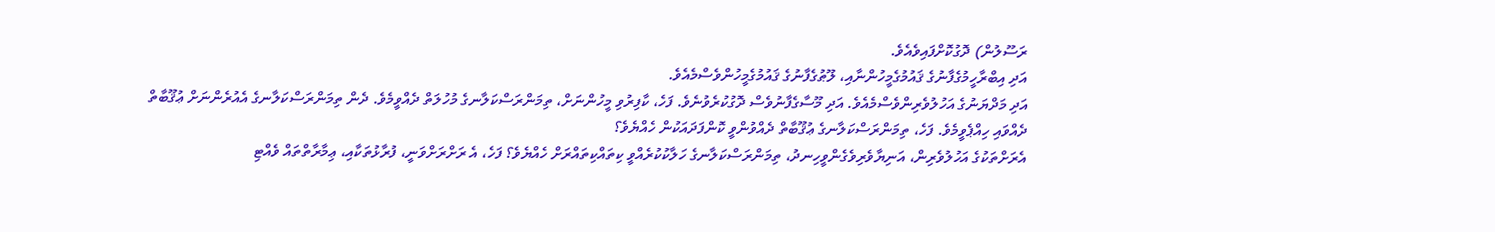ރަސޫލުން) ދޮގުކޮށްފައިވެއެވެ.
އަދި އިބްރާހީމުގެފާނުގެ ޤައުމުގެމީހުންނާއި، ލޫޠުގެފާނުގެ ޤައުމުގެމީހުންވެސްމެއެވެ.
އަދި މަދްޔަނުގެ އަހުލުވެރިންވެސްމެއެވެ. އަދި މޫސާގެފާނުވެސް ދޮގުކުރެވުނެވެ. ފަހެ، ކާފިރުވި މީހުންނަށް، ތިމަންރަސްކަލާނގެ މުހުލަތް ދެއްވީމެވެ. ދެން ތިމަންރަސްކަލާނގެ އެއުރެންނަށް ޢުޤޫބާތް ދެއްވައި ހިއްޕެވީމެވެ. ފަހެ، ތިމަންރަސްކަލާނގެ ޢުޤޫބާތް ދެއްވުންވީ ކޮންފަދައަކުން ހެއްޔެވެ؟
އެރަށްތަކުގެ އަހުލުވެރިން، އަނިޔާވެރިވެގެންވީހިނދު، ތިމަންރަސްކަލާނގެ ހަލާކުކުރެއްވީ ކިތައްކިތައްރަށް ހެއްޔެވެ؟ ފަހެ، އެ ރަށްރަށްވަނީ، ފުރާޅުތަކާއި، ޢިމާރާތްތައް ވެއްޓި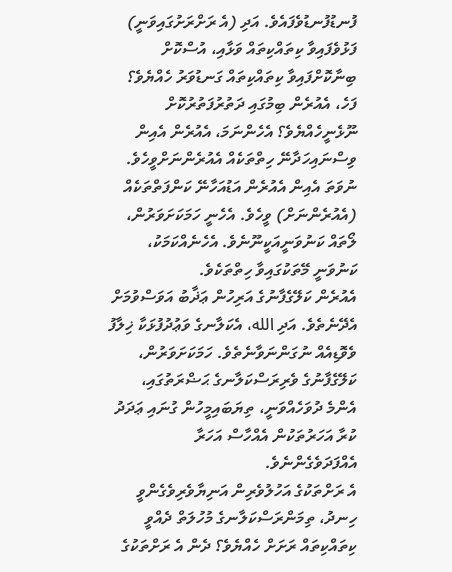ފުނޑުފުނޑުވެފައެވެ. އަދި (އެ ރަށްރަށުގައިވަނީ) ފަޅުވެފައިވާ ކިތައްކިތައް ވަޅާއި، އުސްކޮށް ބިނާކޮށްފައިވާ ކިތައްކިތައް ގަނޑުވަރު ހެއްޔެވެ؟
ފަހެ، އެއުރެން ބިމުގައި ދަތުރުފަތުރުކޮށް ނޫޅެނީހެއްޔެވެ؟ އެހެންނަމަ، އެއުރެން އެއިން ވިސްނައިހަދާނޭ ހިތްތަކެއް އެއުރެންނަށްވީހެވެ. ނުވަތަ އެއިން އެއުރެން އަޑުއަހާނޭ ކަންފަތްތަކެއް (އެއުރެންނަށް) ވީހެވެ. އެހެނީ ހަމަކަށަވަރުން، ލޯތައް ކަނުވަނީއަކީނޫނެވެ. އެހެނެއްކަމަކު، ކަނުވަނީ މޭތަކުގައިވާ ހިތްތަކެވެ.
އެއުރެން ކަލޭގެފާނުގެ އަރިހުން ޢަޛާބު އަވަސްވުމަށް އެދޭނެތެވެ. އަދި الله، އެކަލާނގެ ވަޢުދުފުޅަކާ ޚިލާފު ވެވޮޑިއެއް ނުގަންނަވާނެތެވެ. ހަމަކަށަވަރުން، ކަލޭގެފާނުގެ ވެރިރަސްކަލާނގެ ޙަޟްރަތުގައި، އެންމެ ދުވަހެއްވަނީ، ތިޔަބައިމީހުން ގުނައި ޢަދަދު ކުރާ އަހަރުތަކުން އެއްހާސް އަހަރާ އެއްފަދަވެގެންނެވެ.
އެ ރަށްތަކުގެ އަހުލުވެރިން އަނިޔާވެރިވެގެންވީ ހިނދު، ތިމަންރަސްކަލާނގެ މުހުލަތް ދެއްވީ ކިތައްކިތައް ރަށަށް ހެއްޔެވެ؟ ދެން އެ ރަށްތަކުގެ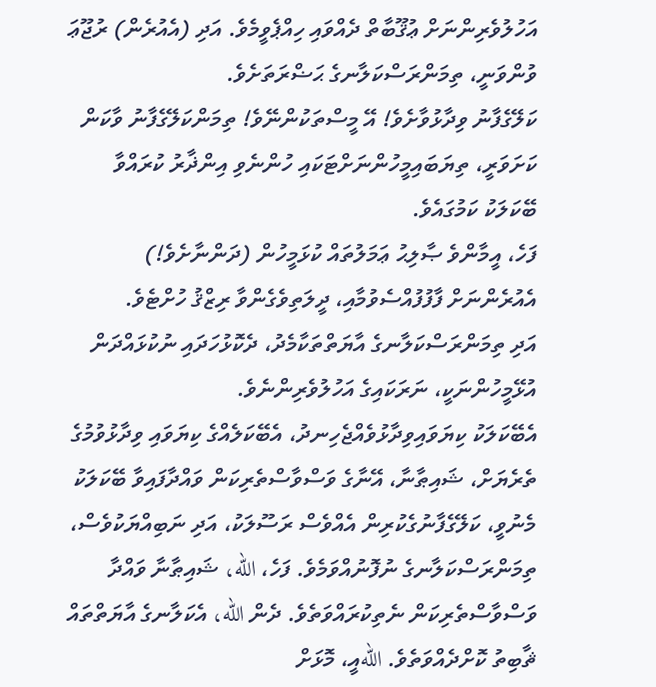އަހުލުވެރިންނަށް ޢުޤޫބާތް ދެއްވައި ހިއްޕެވީމެވެ. އަދި (އެއުރެން) ރުޖޫޢަ ވުންވަނީ، ތިމަންރަސްކަލާނގެ ޙަޟްރަތަށެވެ.
ކަލޭގެފާނު ވިދާޅުވާށެވެ! އޭ މީސްތަކުންނޭވެ! ތިމަންކަލޭގެފާނު ވާކަން ކަށަވަރީ، ތިޔަބައިމީހުންނަށްޓަކައި ހުންނެވި އިންޛާރު ކުރައްވާ ބޭކަލަކު ކަމުގައެވެ.
ފަހެ، އީމާންވެ ޞާލިޙު ޢަމަލުތައް ކުޅަމީހުން (ދަންނާށެވެ!) އެއުރެންނަށް ފާފުފުއްސެވުމާއި، ދީލަތިވެގެންވާ ރިޒްޤު ހުށްޓެވެ.
އަދި ތިމަންރަސްކަލާނގެ އާޔަތްތަކާމެދު، ދެކޮޅުހަދައި ނުކުޅައްދަން އުޅޭމީހުންނަކީ، ނަރަކައިގެ އަހުލުވެރިންނެވެ.
އެބޭކަލަކު ކިޔަވައިވިދާޅުވެއްޖެހިނދު، އެބޭކަލެއްގެ ކިޔަވައި ވިދާޅުވުމުގެ ތެރެޔަށް، ޝައިޠާނާ، އޭނާގެ ވަސްވާސްތެރިކަން ވައްދާފައިވާ ބޭކަލަކު މެނުވީ، ކަލޭގެފާނުގެކުރިން އެއްވެސް ރަސޫލަކު، އަދި ނަބިއްޔަކުވެސް، ތިމަންރަސްކަލާނގެ ނުފޮނުއްވަމެވެ. ފަހެ، الله، ޝައިޠާނާ ވައްދާ ވަސްވާސްތެރިކަން ނެތިކުރައްވަތެވެ. ދެން الله، އެކަލާނގެ އާޔަތްތައް ޘާބިތު ކޮށްދެއްވަތެވެ. اللهއީ، މޮޅަށް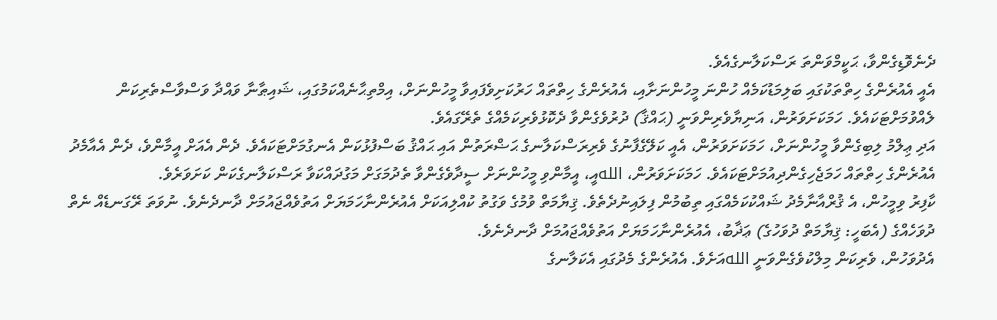ދެނެވޮޑިގެންވާ، ޙަކީމްވަންތަ ރަސްކަލާނގެއެވެ.
އެއީ އެއުރެންގެ ހިތްތަކުގައި ބަލިމަޑުކަމެއް ހުންނަ މީހުންނަށާއި، އެއުރެންގެ ހިތްތައް ހަރުކަށިވެފައިވާ މީހުންނަށް، އިމްތިޙާނެއްކަމުގައި، ޝައިޠާނާ ވައްދާ ވަސްވާސްތެރިކަން ލެއްވުމަށްޓަކައެވެ. ހަމަކަށަވަރުން، އަނިޔާވެރިންވަނީ (ޙައްޤާ) ދުރުވެގެންވާ ދެކޮޅުވެރިކަމެއްގެ ތެރޭގައެވެ.
އަދި ޢިލްމު ލިބިގެންވާ މީހުންނަށް، ހަމަކަށަވަރުން، އެއީ ކަލޭގެފާނުގެ ވެރިރަސްކަލާނގެ ޙަޟްރަތުން އައި ޙައްޤު ބަސްފުޅުކަން އެނގުމަށްޓަކައެވެ. ދެން އެއަށް އީމާންވެ، ދެން އެއާމެދު އެއުރެންގެ ހިތްތައް ހަމަޖެހިގެންދިއުމަށްޓަކައެވެ. ހަމަކަށަވަރުން، اللهއީ، އީމާންވި މީހުންނަށް ސީދާވެގެންވާ ތެދުމަގަށް މަގުދައްކަވާ ރަސްކަލާނގެކަން ކަށަވަރެވެ.
ކާފިރު ވިމީހުން، އެ ޤުރްއާނާމެދު ޝައްކުކަމެއްގައި ތިބުމުން ފިލައިނުދެތެވެ. ޤިޔާމަތް ވުމުގެ ވަގުތު ކުއްލިއަކަށް އެއުރެންނާހަމަޔަށް އަތުވެއްޖައުމަށް ދާނދެނެވެ. ނުވަތަ ރޭގަނޑެއް ނެތް ދުވަހެއްގެ (އެބަހީ: ޤިޔާމަތް ދުވަހުގެ) ޢަޛާބު، އެއުރެންނާހަމަޔަށް އަތުވެއްޖައުމަށް ދާނދެނެވެ.
އެދުވަހުން، ވެރިކަން މިލްކުވެގެންވަނީ اللهއަށެވެ. އެއުރެންގެ މެދުގައި އެކަލާނގެ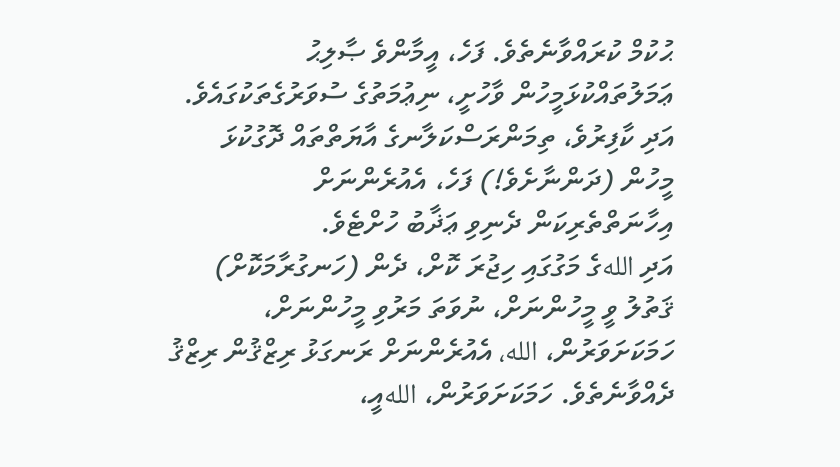ޙުކުމް ކުރައްވާނެތެވެ. ފަހެ، އީމާންވެ ޞާލިޙު ޢަމަލުތައްކުޅަމީހުން ވާހުށީ، ނިޢުމަތުގެ ސުވަރުގެތަކުގައެވެ.
އަދި ކާފިރުވެ، ތިމަންރަސްކަލާނގެ އާޔަތްތައް ދޮގުކުޅަ މީހުން (ދަންނާށެވެ!) ފަހެ، އެއުރެންނަށް އިހާނަތްތެރިކަން ދެނިވި ޢަޛާބު ހުށްޓެވެ.
އަދި اللهގެ މަގުގައި ހިޖުރަ ކޮށް، ދެން (ހަނގުރާމަކޮށް) ޤަތުލު ވީ މީހުންނަށް، ނުވަތަ މަރުވި މީހުންނަށް، ހަމަކަށަވަރުން، الله، އެއުރެންނަށް ރަނގަޅު ރިޒްޤުން ރިޒްޤު ދެއްވާނެތެވެ. ހަމަކަށަވަރުން، اللهއީ،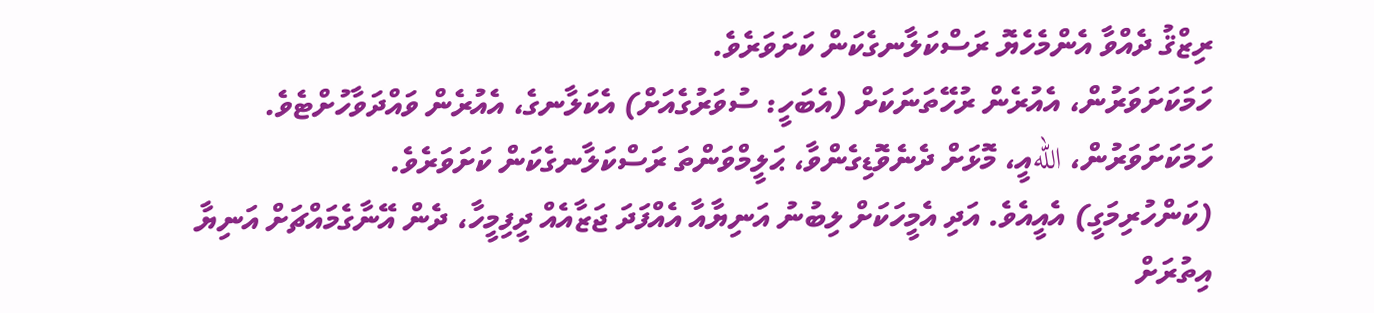ރިޒްޤު ދެއްވާ އެންމެހެޔޮ ރަސްކަލާނގެކަން ކަށަވަރެވެ.
ހަމަކަށަވަރުން، އެއުރެން ރުހޭތަނަކަށް (އެބަހީ: ސުވަރުގެއަށް) އެކަލާނގެ، އެއުރެން ވައްދަވާހުށްޓެވެ. ހަމަކަށަވަރުން، اللهއީ، މޮޅަށް ދެނެވޮޑިގެންވާ، ޙަލީމްވަންތަ ރަސްކަލާނގެކަން ކަށަވަރެވެ.
(ކަންހުރިމަގީ) އެއީއެވެ. އަދި އެމީހަކަށް ލިބުނު އަނިޔާއާ އެއްފަދަ ޖަޒާއެއް ދީފިމީހާ، ދެން އޭނާގެމައްޗަށް އަނިޔާ އިތުރަށް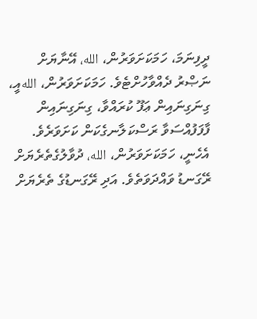ދީފިނަމަ، ހަމަކަށަވަރުން، الله، އޭނާޔަށް ނަޞްރު ދެއްވާހުށްޓެވެ. ހަމަކަށަވަރުން، اللهއީ، ގިނަގިނައިން ޢަފޫ ކުރައްވާ، ގިނަގިނައިން ފާފަފުއްސަވާ ރަސްކަލާނގެކަން ކަށަވަރެވެ.
އެހެނީ، ހަމަކަށަވަރުން، الله، ދުވާލުގެތެރެޔަށް ރޭގަނޑު ވައްދަވަތެވެ. އަދި ރޭގަނޑުގެ ތެރެޔަށް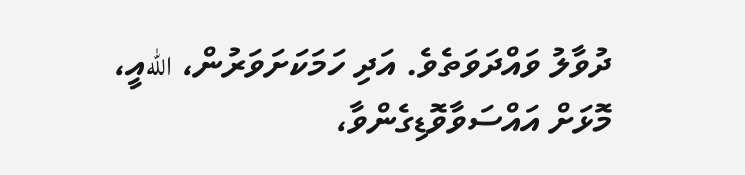ދުވާލު ވައްދަވަތެވެ. އަދި ހަމަކަށަވަރުން، اللهއީ، މޮޅަށް އައްސަވާވޮޑިގެންވާ،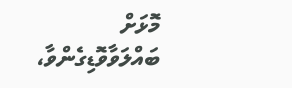މޮޅަށް ބައްލަވާވޮޑިގެންވާ،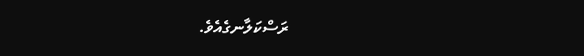ރަސްކަލާނގެއެވެ.